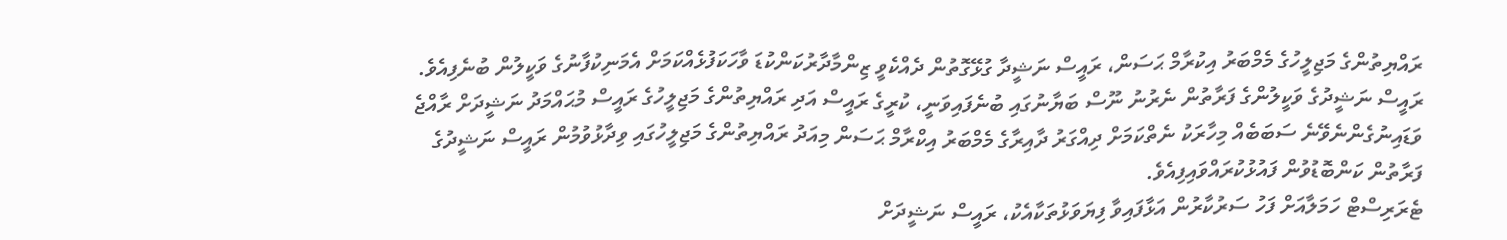ރައްޔިތުންގެ މަޖިލީހުގެ މެމްބަރު އިކުރާމް ޙަސަން، ރައީސް ނަޝީދާ ގުޅޭގޮތުން ދެއްކެވީ ޒިންމާދާރުކަންކުޑަ ވާހަކަފުޅެއްކަމަށް އެމަނިކުފާނުގެ ވަކީލުން ބުނެފިއެވެ.
ރައީސް ނަޝީދުގެ ވަކީލުންގެ ފަރާތުން ނެރުނު ނޫސް ބަޔާނުގައި ބުނެފައިވަނީ، ކުރީގެ ރައީސް އަދި ރައްޔިތުންގެ މަޖިލީހުގެ ރައީސް މުޙައްމަދު ނަޝީދަށް ރާއްޖެ ވަޑައިނުގެންނެވޭނެ ސަބަބެއް މިހާރަކު ނެތްކަމަށް ދިއްގަރު ދާއިރާގެ މެމްބަރު އިކްރާމް ޙަސަން މިއަދު ރައްޔިތުންގެ މަޖިލީހުގައި ވިދާޅުވުމުން ރައީސް ނަޝީދުގެ ފަރާތުން ކަންބޮޑުވުން ފައުޅުކުރައްވައިފިއެވެ.
ޓެރަރިސްޓް ހަމަލާއަށް ފަހު ސަރުކާރުން އަޅާފައިވާ ފިޔަވަޅުތަކާއެކު، ރައީސް ނަޝީދަށް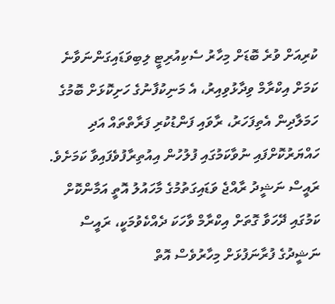ކުރިއަށް ވުރެ ބޮޑަށް މިހާރު ސެކިއުރިޓީ ލިބިވަޑައިގަންނަވާނެ ކަމަށް އިކްރާމް ވިދާޅުވިއިރު، އެ މަނިކުފާނުގެ ހަށިކޮޅަށް ބޮމުގެ ހަމަލާދިން އެތިފަހަރު، ރާވައި ފަންޑުކުރި ފަރާތްތައް އަދި ހައްޔަރުކޮށްފައި ނުވާކަމުގައި ފުލުހުން އިއުތިރާފުވެފައިވާ ކަމަށެވެ. ރައީސް ނަޝީދު ރާއްޖެ ވަޑައިގަތުމުގެ މާހައުލު އޮތީ އަމާންކޮށް ކަމުގައި ދޭހަވާ ގޮތަށް އިކްރާމް ވާހަކަ ދެއްކެވުމަކީ، ރައީސް ނަޝީދުގެ ފުރާނަފުޅަށް މިހާރުވެސް އޮތް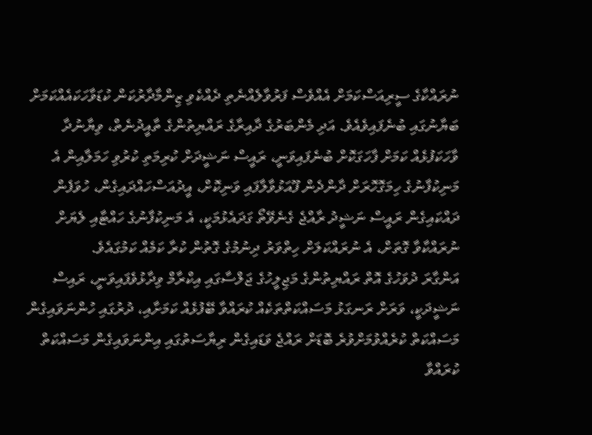ނުރައްކާގެ ސީރިއަސްކަމަށް އެއްވެސް ފަރުވާލެއްނެތި ދެއްކެވި ޒިންމާދާރުކަން ކުޑަވާހަކައެއްކަމަށް ބަޔާނުގައި ބުނެފައިވެއެވެ. އަދި މެންބަރުގެ ދާއިރާގެ ރައްޔިތުންގެ ތާއީދުނެތް، ވިޔާނުދާ ވާހަކަފުޅެއް ކަމަށް ފާހަގަކޮށް ބުނެފައިވަނީ، ރައީސް ނަޝީދަށް ކުރިމަތި ކުރުވި ހަމަލާއިން އެ މަނިކުފާނުގެ ހިމަގޮހޮރަށް ދާންދެން ފޫއަޅުވާލާފައި ވަނިކޮށް، އީދުއަސްހައްދައިގެން، ހުވަފެން ދައްކައިގެން ރައީސް ނަޝީދު ރާއްޖެ ގެނެވޭތޯ ގަދައެޅުމަކީ، އެ މަނިކުފާނުގެ ހައްޓާއި ލެޔަށް ނުރައްކާވާ ގޮތަށް، އެ ނުރައްކަލަށް ހިތްވަރު ދިނުމުގެ ގޮތުން ކުރާ ކަމެއް ކަމުގައެވެ.
އަންގާރަ ދުވަހުގެ އޮތް ރައްޔިތުންގެ މަޖިލީހުގެ ޖަލްސާގައި އިކްރާމް ވިދާޅުވެފައިވަނީ، ރައިސް ނަޝީދަކީ، ވަރަށް ރަނގަޅު މަސައްކަތްތަކެއް ކުރައްވާ ބޭފުޅެއް ކަމަށާއި، ދުރުގައި ހުންނަވައިގެން މަސައްކަތް ކުރެއްވުމަށްވުރެ ބޮޑަށް ރައްޖެ ވަޑައިގެން ރިޔާސަތުގައި އިންނަވައިގެން މަސައްކަތް ކުރައްވާ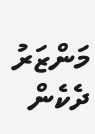މަންޒަރު ދެކެން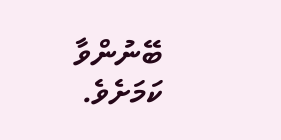ބޭނުންވާ ކަމަށެވެ.